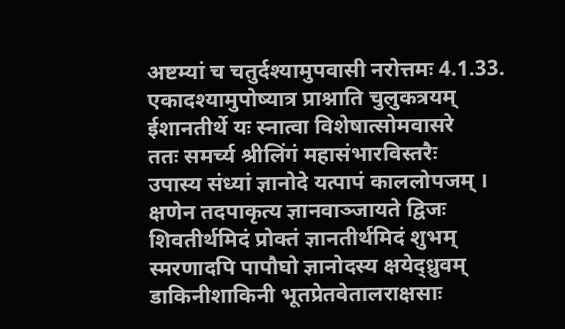अष्टम्यां च चतुर्दश्यामुपवासी नरोत्तमः 4.1.33.
एकादश्यामुपोष्यात्र प्राश्नाति चुलुकत्रयम्
ईशानतीर्थे यः स्नात्वा विशेषात्सोमवासरे
ततः समर्च्य श्रीलिंगं महासंभारविस्तरैः
उपास्य संध्यां ज्ञानोदे यत्पापं काललोपजम् । क्षणेन तदपाकृत्य ज्ञानवाञ्जायते द्विजः
शिवतीर्थमिदं प्रोक्तं ज्ञानतीर्थमिदं शुभम्
स्मरणादपि पापौघो ज्ञानोदस्य क्षयेद्ध्रुवम्
डाकिनीशाकिनी भूतप्रेतवेतालराक्षसाः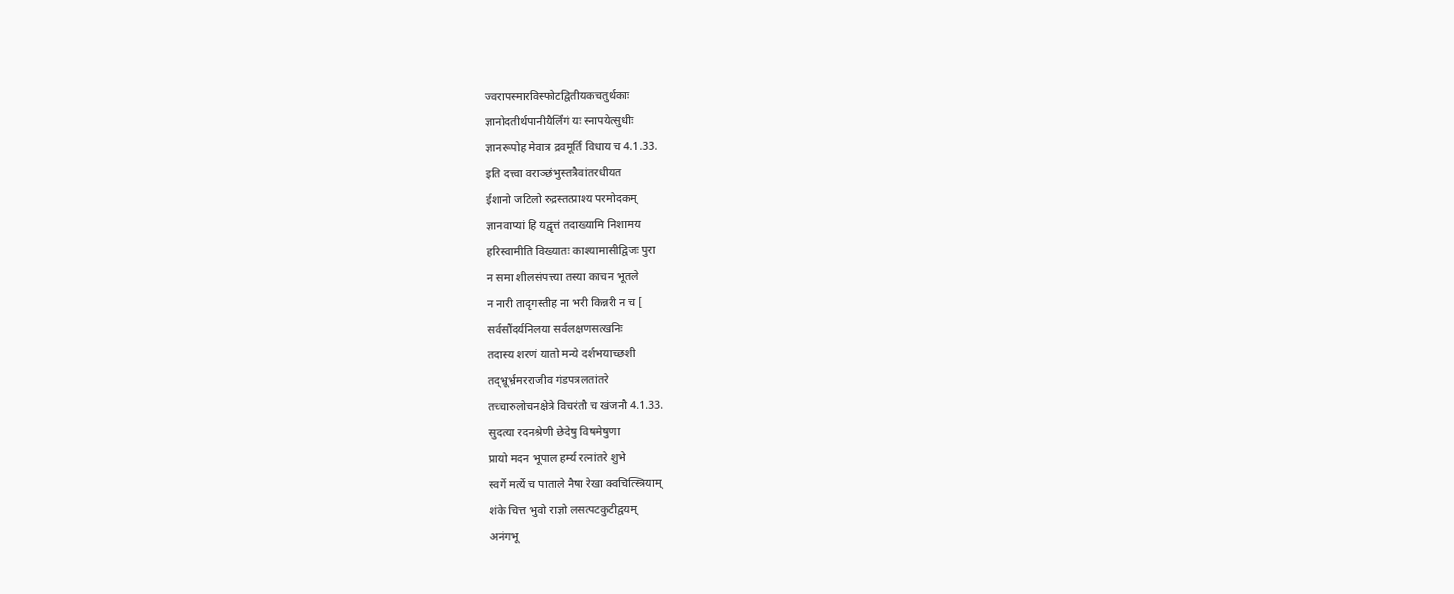ज्वरापस्मारविस्फोटद्वितीयकचतुर्थकाः
ज्ञानोदतीर्थपानीयैर्लिंगं यः स्नापयेत्सुधीः
ज्ञानरूपोह मेवात्र द्रवमूर्तिं विधाय च 4.1.33.
इति दत्त्वा वराञ्छंभुस्तत्रैवांतरधीयत
ईशानो जटिलो रुद्रस्तत्प्राश्य परमोदकम्
ज्ञानवाप्यां हि यद्वृत्तं तदाख्यामि निशामय
हरिस्वामीति विख्यातः काश्यामासीद्विजः पुरा
न समा शीलसंपत्त्या तस्या काचन भूतले
न नारी तादृगस्तीह ना भरी किन्नरी न च [
सर्वसौंदर्यनिलया सर्वलक्षणसत्खनिः
तदास्य शरणं यातो मन्ये दर्शभयाच्छशी
तद्भ्रूर्भ्रमरराजीव गंडपत्रलतांतरे
तच्चारुलोचनक्षेत्रे विचरंतौ च खंजनौ 4.1.33.
सुदत्या रदनश्रेणी छेदेषु विषमेषुणा
प्रायो मदन भूपाल हर्म्य रत्नांतरे शुभे
स्वर्गे मर्त्ये च पाताले नैषा रेखा क्वचित्स्त्रियाम्
शंके चित्त भुवो राज्ञो लसत्पटकुटीद्वयम्
अनंगभू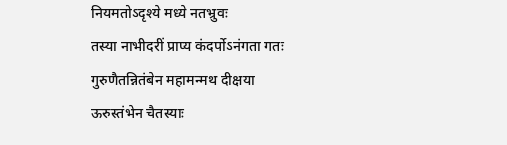नियमतोऽदृश्ये मध्ये नतभ्रुवः
तस्या नाभीदरीं प्राप्य कंदर्पोऽनंगता गतः
गुरुणैतन्नितंबेन महामन्मथ दीक्षया
ऊरुस्तंभेन चैतस्याः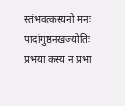स्तंभवत्कस्यनो मनः
पादांगुष्ठनखज्योतिः प्रभया कस्य न प्रभा